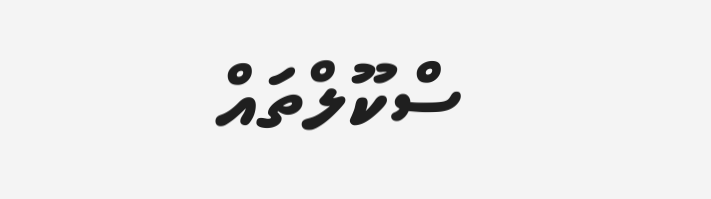ސްކޫލްތައް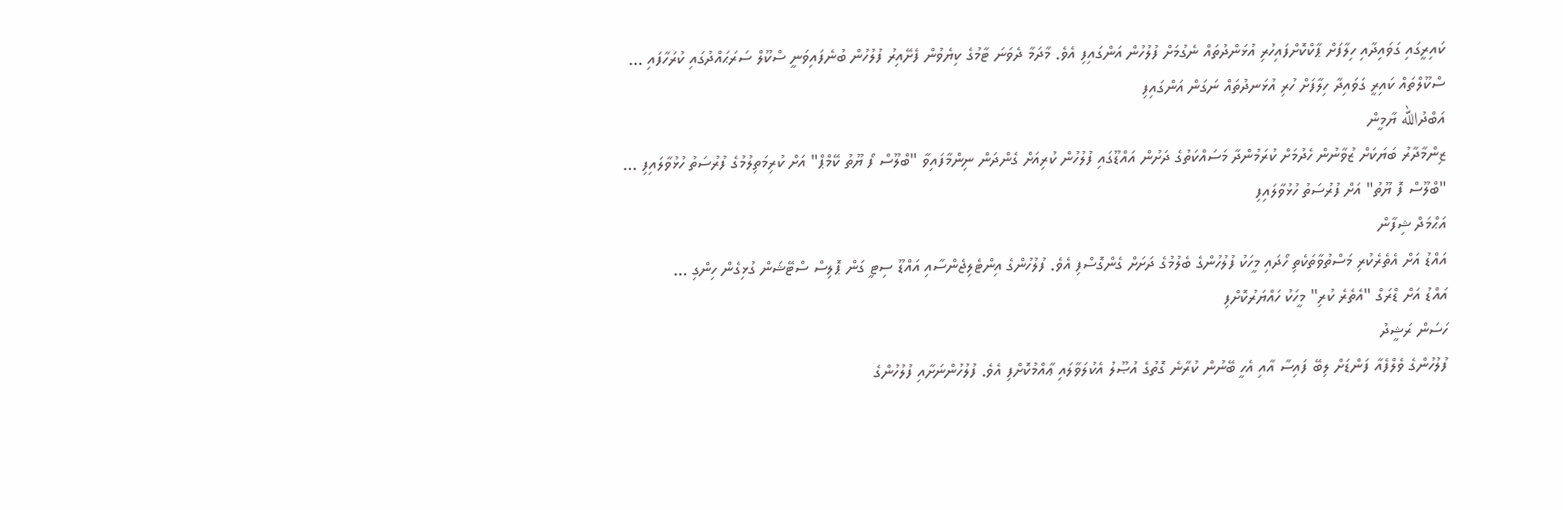ކައިރީގައި ގަވައިދާއި ހިލާފަށް ޕާކްކޮށްފައިހުރި އުޅަންދުތައް ނެގުމަށް ފުލުހުން އަންގައިފި އެވެ. މާދަމާ ދެވަނަ ޓާމުގެ ކިޔެވުން ފެށޭއިރު ފުލުހުން ބުނެފައިވަނީ ސްކޫލް ސަރަޙައްދުގައި ކުރަހާފައި …
ސްކޫލްތައް ކައިރީ ގަވައިދާ ހިލާފަށް ހުރި އުޅަނދުތައް ނަގަން އަންގައިފި
އަބްދުالله ޔާމީން
ޒިންމާދާރު ބަޔަކަށް ޒުވާނުން ހެދުމަށް ކުރަމުންދާ މަސައްކަތުގެ ދަށުން އައްޑޫގައި ފުލުހުން ކުރިއަށް ގެންދަން ނިންމާފައިވާ "ބްލޫސް ފޯ ޔޫތު ކޭމްޕް" އަށް ކުރިމަތިލުމުގެ ފުރުސަތު ހުޅުވާލައިފި …
"ބްލޫސް ފޮ ޔޫތު" އަށް ފުރުސަތު ހުޅުވާލައިފި
އަޙްމަދް ޝިފާން
އައްޑު އަށް އެތެރެކުރި މަސްތުވާތަކެތި ހޯދައި މީހަކު ފުލުހުންގެ ބެލުމުގެ ދަށަށް ގެންގޮސްފި އެވެ. ފުލުހުންގެ އިންޓެލިޖެންސާއި އައްޑޫ ސިޓީ ގަން ޕޮލިސް ސްޓޭޝަން ގުޅިގެން ހިންގި …
އައްޑު އަށް ޑްރަގް "އެތެރެ ކުރި" މީހަކު ހައްޔަރުކޮށްފި
ހަސަން ރަޝީދު
ފުލުހުންގެ ވެލްފެއާ ފަންޑަށް ލިބޭ ފައިސާ އާއި އެހީ ބޭނުން ކުރާނެ ގޮތުގެ އުޞޫލު އެކުލަވާލައި ޢާއްމުކޮށްފި އެވެ. ފުލުހުންނަށާއި ފުލުހުންގެ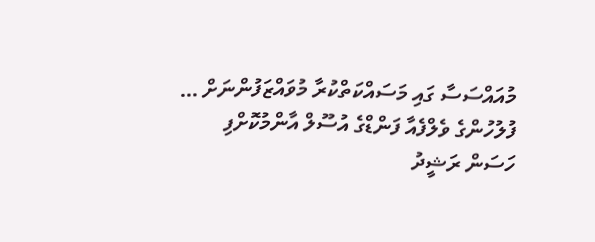މުއައްސަސާ ގައި މަސައްކަތްކުރާ މުވައްޒަފުންނަށް …
ފުލުހުންގެ ވެލްފެއާ ފަންޑްގެ އުސޫލް އާންމުކޮށްފި
ހަސަން ރަޝީދު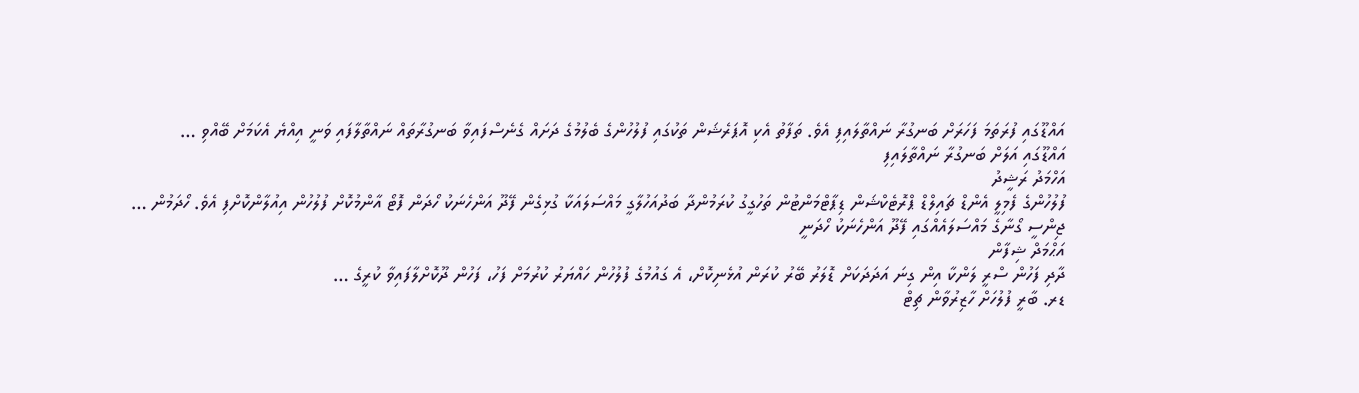އައްޑޫގައި ފުރަތަމަ ފަހަރަށް ބަނގުރާ ނައްތާލައިފި އެވެ. ތަފާތު އެކި އޮޕަރެޝަން ތަކުގައި ފުލުހުންގެ ބެލުމުގެ ދަށައް ގެނެސްފައިވާ ބަނގުރާތައް ނައްތާލާފައި ވަނީ އިއްޔެ އެކަމަށް ބޭއްވި …
އައްޑޫގައި އަލަށް ބަނގުރާ ނައްތާލައިފި
އަހްމަދު ރަޝީދު
ފުލުހުންގެ ފެމިލީ އެންޑް ޗައިލްޑް ޕްރޮޓެކްޝަން ޑިޕާޓްމަންޓުން ތަހުގީގު ކުރަމުންދާ ބަދުއަހުލާގީ މައްސަލައަކާ ގުޅިގެން ފޭދޫ އަންހެނަކު ހޯދަން ފޮޓޯ އާންމުކޮށް ފުލުހުން އިއުލާންކޮށްފި އެވެ. ހޯދަމުން …
ޖިންސީ ގޯނާގެ މައްސަލައެއްގައި ފޭދޫ އަންހެނަކު ހޯދަނީ
އަޙްމަދް ޝިފާން
ދާދި ފަހުން ސްރީ ލަންކާ އިން ގިނަ އަދަދަކަށް ޑޮލަރު ބޭރު ކުރަން އުޅެނިކޮށް، އެ ގައުމުގެ ފުލުހުން ހައްޔަރު ކުރުމަށް ފަހު، ފަހުން ދޫކޮށްލާފައިވާ ކުރީގެ …
ޑރ. ބާރީ ފުލުހަށް ހާޒިރުވާން ޗިޓް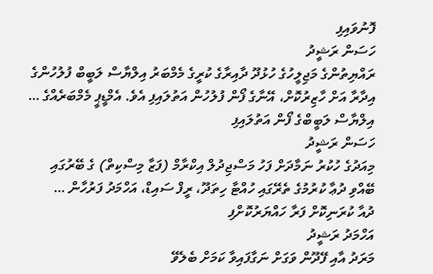ފޮނުވައިފި
ހަސަން ރަޝީދު
ރައްޔިތުންގެ މަޖިލީހުގެ ހުޅުދޫ ދާއިރާގެ ކުރީގެ މެމްބަރު އިލްޔާސް ލަބީބް ފުލުހުންގެ އިދާރާ އަށް ހާޒިރުކޮށް، އޭނާގެ ފޯން ފުލުހުން އަތުލައިފި އެވެ. އެމްޑީޕީ މެމްބަރެއްގެ …
އިލްޔާސް ލަބީބްގެ ފޯން އަތުލައިފި
ހަސަން ރަޝީދު
މިއަދުގެ ހުކުރު ނަމާދަށް ފަހު މަސްޖިދުލް އިކްރާމް (ފަޒާ މިސްކިތް) ގެ ބޭރުގައި ބޭއްވި ދުޢާ ކުރުމުގެ ތެރޭގައި ހުއްޓާ ހިތަދޫ، ރީފް ސައިޑް، އަހްމަދު ފަރުހާން …
ދުއާ ކުރަނިކޮށް ފަރާ ހައްޔަރުކޮށްފި
އަހްމަދު ރަޝީދު
މަރަދު އާއި ފޭދޫން ވަގަށް ނަގާފައިވާ ކަމަށް ބެލެވޭ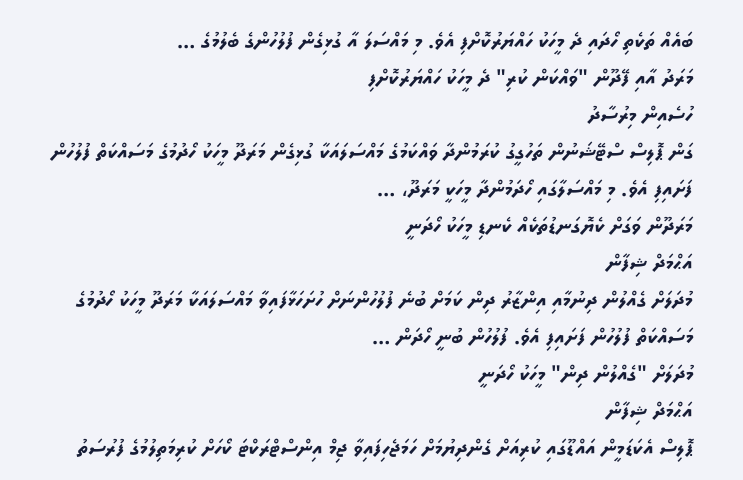ބައެއް ތަކެތި ހޯދައި ދެ މީހަކު ހައްޔަރުކޮށްފި އެވެ. މި މައްސަލަ އާ ގުޅިގެން ފުލުހުންގެ ބެލުމުގެ …
މަރަދު އާއި ފޭދޫން "ވައްކަން ކުރި" ދެ މީހަކު ހައްޔަރުކޮށްފި
ހުސެއިން މިރުސާދު
ގަން ޕޮލިސް ސްޓޭޝަނުން ތަހުގީގު ކުރަމުންދާ ވައްކަމުގެ މައްސަލައަކާ ގުޅިގެން މަރަދޫ މީހަކު ހޯދުމުގެ މަސައްކަތް ފުލުހުން ފަށައިފި އެވެ. މި މައްސަލާގައި ހޯދަމުންދާ މީހަކީ މަރަދޫ، …
މަރަދޫން ވަގަށް ކެޔޮގަނޑުތަކެއް ކެނޑި މީހަކު ހޯދަނީ
އަޙްމަދް ޝިފާން
މުދަލަށް ގެއްލުން ދިނުމާއި އިންޒާރު ދިން ކަމަށް ބުނެ ފުލުހުންނަށް ހުށަހަޅާފައިވާ މައްސަލައަކާ މަރަދޫ މީހަކު ހޯދުމުގެ މަސައްކަތް ފުލުހުން ފަށައިފި އެވެ. ފުލުހުން ބުނީ ހޯދަން …
މުދަލަށް "ގެއްލުން ދިން" މީހަކު ހޯދަނީ
އަޙްމަދް ޝިފާން
ޕޮލިސް އެކަޑަމީން އައްޑޫގައި ކުރިއަށް ގެންދިޔުމަށް ހަމަޖެހިފައިވާ ޖިމް އިންސްޓްރަކްޓަ ކޯހަށް ކުރިމަތިލުމުގެ ފުރުސަތު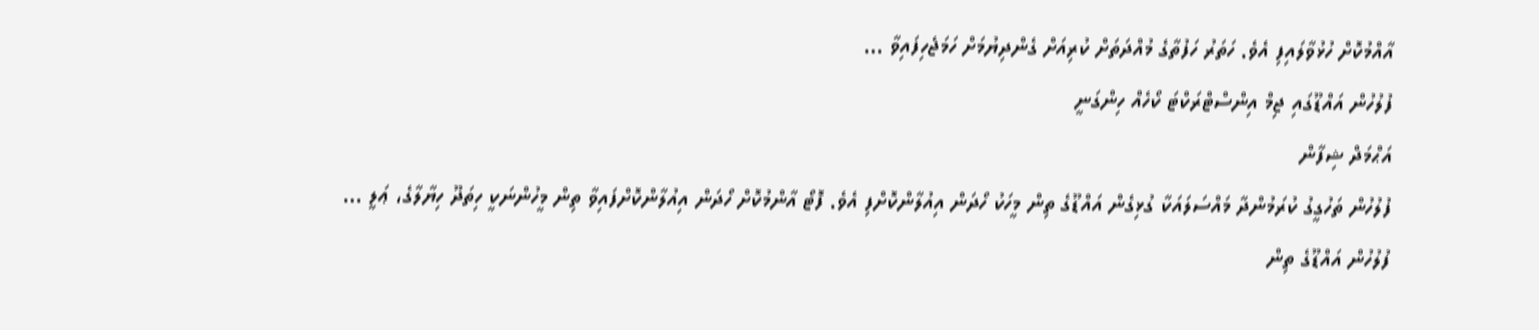އާއްމުކޮށް ހުޅުވާލައިފި އެވެ. ހަތަރު ހަފުތާގެ މުއްދަތަށް ކުރިއަށް ގެންދިޔުމަށް ހަމަޖެހިފައިވާ …
ފުލުހުން އައްޑޫގައި ޖިމް އިންސްޓްރަކްޓަ ކޯހެއް ހިންގަނީ
އަޙްމަދް ޝިފާން
ފުލުހުން ތަހުގީގު ކުރަމުންދާ މައްސަލައަކާ ގުޅިގެން އައްޑޫގެ ތިން މީހަކު ހޯދަން އިއުލާންކޮށްފި އެވެ. ފޮޓޯ އާންމުކޮށް ހޯދަން އިއުލާންކޮށްފައިވާ ތިން މީހުންނަކީ ހިތަދޫ ހިޔާލާގެ، ޢަލީ …
ފުލުހުން އައްޑޫގެ ތިން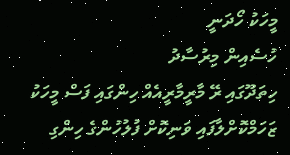މީހަކު ހޯދަނީ
ހުސެއިން މިރުސާދު
ހިތަދޫގައި ރޭ މާރީމާރީއެއް ހިންގައި ފަސް މީހަކު ޒަހަމްކޮށްލާފައި ވަނިކޮށް ފުލުހުންގެ ހިންގި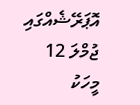އޮޕަރޭޝެއްގައި ޖުމްލަ 12 މީހަކު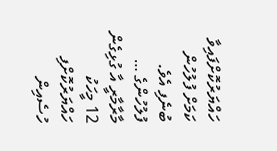ހައްޔަރުކޮށްފައިވާ ކަމަށް ފުލުހުން ބުނެފި އެވެ. ފުލުހުންގެ …
މާރާމާރީ އާ ގުޅިގެން 12 މީހަކު ހައްޔަރުކޮށްފި
ހުސެއިން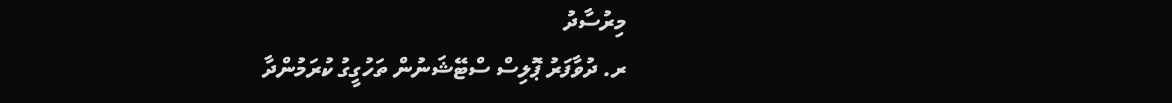މިރުސާދު
ރ. ދުވާފަރު ޕޮލިސް ސްޓޭޝަނުން ތަހުގީގު ކުރަމުންދާ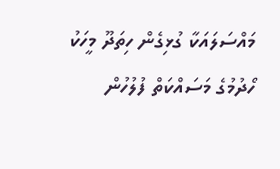މައްސަލައަކާ ގުޅިގެން ހިތަދޫ މީހަކު ހޯދުމުގެ މަސައްކަތް ފުލުހުން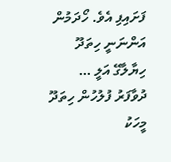ފަށައިފި އެވެ. ހޯދަމުން އަންނަނީ ހިތަދޫ ހިޔާލާގޭ އަލީ …
ދުވާފަރު ފުލުހުން ހިތަދޫ މީހަކު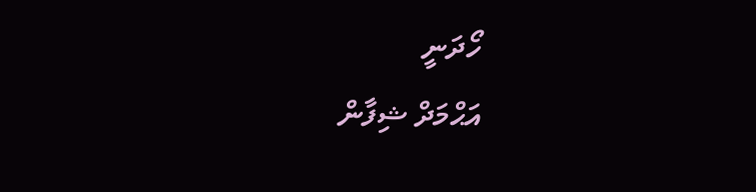ހޯދަނީ
އަޙްމަދް ޝިފާން